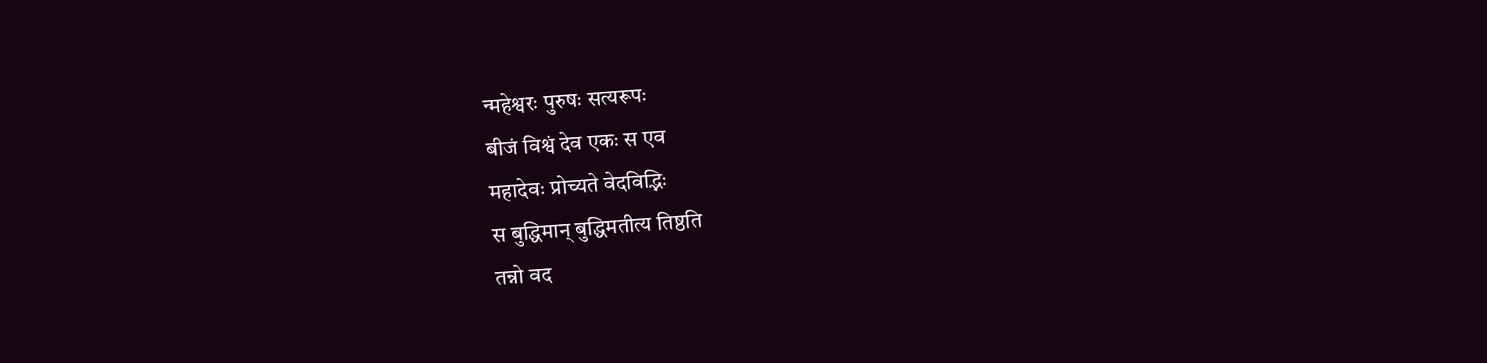न्महेश्वरः पुरुषः सत्यरूपः
बीजं विश्वं देव एकः स एव
महादेवः प्रोच्यते वेदविद्भिः
स बुद्धिमान् बुद्धिमतीत्य तिष्ठति
तन्नो वद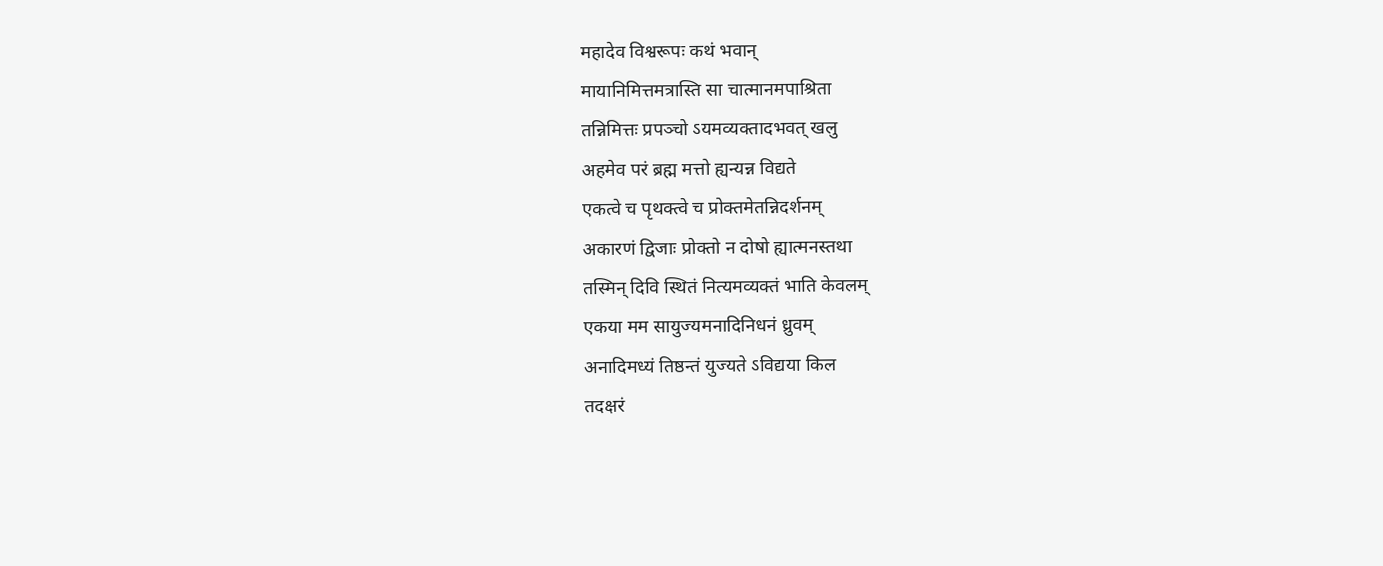महादेव विश्वरूपः कथं भवान्
मायानिमित्तमत्रास्ति सा चात्मानमपाश्रिता
तन्निमित्तः प्रपञ्चो ऽयमव्यक्तादभवत् खलु
अहमेव परं ब्रह्म मत्तो ह्यन्यन्न विद्यते
एकत्वे च पृथक्त्वे च प्रोक्तमेतन्निदर्शनम्
अकारणं द्विजाः प्रोक्तो न दोषो ह्यात्मनस्तथा
तस्मिन् दिवि स्थितं नित्यमव्यक्तं भाति केवलम्
एकया मम सायुज्यमनादिनिधनं ध्रुवम्
अनादिमध्यं तिष्ठन्तं युज्यते ऽविद्यया किल
तदक्षरं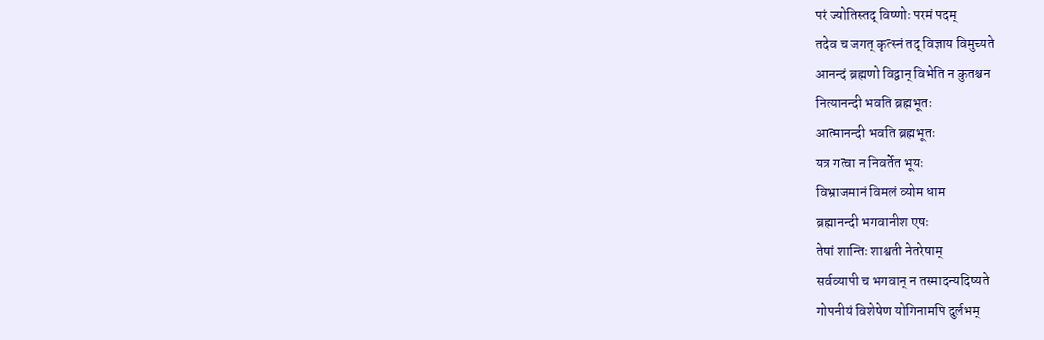परं ज्योतिस्तद् विष्णोः परमं पदम्
तदेव च जगत् कृत्स्नं तद् विज्ञाय विमुच्यते
आनन्दं ब्रह्मणो विद्वान् विभेति न कुतश्चन
नित्यानन्दी भवति ब्रह्मभूतः
आत्मानन्दी भवति ब्रह्मभूतः
यत्र गत्वा न निवर्तेत भूयः
विभ्राजमानं विमलं व्योम धाम
ब्रह्मानन्दी भगवानीश एषः
तेषां शान्तिः शाश्वती नेतरेषाम्
सर्वव्यापी च भगवान् न तस्मादन्यदिष्यते
गोपनीयं विशेषेण योगिनामपि दुर्लभम्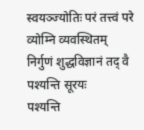स्वयञ्ज्योतिः परं तत्त्वं परे व्योम्नि व्यवस्थितम्
निर्गुणं शुद्धविज्ञानं तद् वै पश्यन्ति सूरयः
पश्यन्ति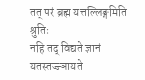तत् परं ब्रह्म यत्तल्लिङ्गमिति श्रुतिः
नहि तद् विद्यते ज्ञानं यतस्तज्ज्ञायते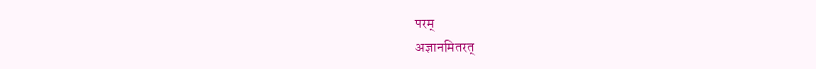परम्
अज्ञानमितरत्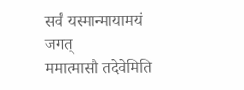सर्वं यस्मान्मायामयं जगत्
ममात्मासौ तदेवेमिति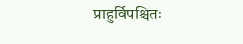प्राहुर्विपश्चितः